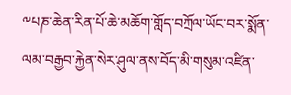༸པཎ་ཆེན་རིན་པོ་ཆེ་མཆོག་གློད་བཀྲོལ་ཡོང་བར་སྨོན་ལམ་བརྒྱབ་རྐྱེན་སེར་ཤུལ་ནས་བོད་མི་གསུམ་འཛིན་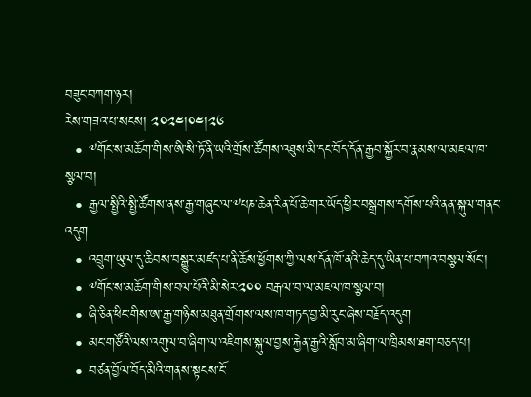བཟུང་བཀག་ཉར།
རེས་གཟའ་པ་སངས། ༢༠༢༤།༠༤།༢༦
  • ༸གོང་ས་མཆོག་གིས་ཨི་སི་ཏོ་ནི་ཡའི་གྲོས་ཚོགས་འཐུས་མི་དང་བོད་དོན་རྒྱབ་སྐྱོར་བ་རྣམས་ལ་མཇལ་ཁ་སྩལ་བ།
  • རྒྱལ་སྤྱིའི་སྤྱི་ཚོགས་ནས་རྒྱ་གཞུང་ལ་༸པཎ་ཆེན་རིན་པོ་ཆེ་གར་ཡོད་ཕྱིར་བསྒྲགས་དགོས་པའི་ནན་སྐུལ་གནང་འདུག
  • འབྲུག་ཡུལ་དུ་ཆིབས་བསྒྱུར་མཛད་པ་ནི་ཆོས་ཕྱོགས་ཀྱི་ལས་དོན་ཁོ་ནའི་ཆེད་དུ་ཡིན་པ་བཀའ་བསྩལ་སོང་།
  • ༸གོང་ས་མཆོག་གིས་བལ་པོའི་མི་སེར་༢༠༠ བརྒལ་བ་ལ་མཇལ་ཁ་སྩལ་བ།
  • ཞི་ཅིན་ཕིང་གིས་ཨ་རྒྱ་གཉིས་མཐུན་གྲོགས་ལས་ཁ་གཏད་བྱ་མི་རུང་ཞེས་བརྗོད་འདུག
  • མང་གཙོའི་ལས་འགུལ་བ་ཞིག་ལ་འཇིགས་སྐུལ་བྱས་རྐྱེན་རྒྱའི་སློབ་མ་ཞིག་ལ་ཁྲིམས་ཐག་བཅད་པ།
  • བཙན་བྱོལ་བོད་མིའི་གནས་སྟངས་ངོ་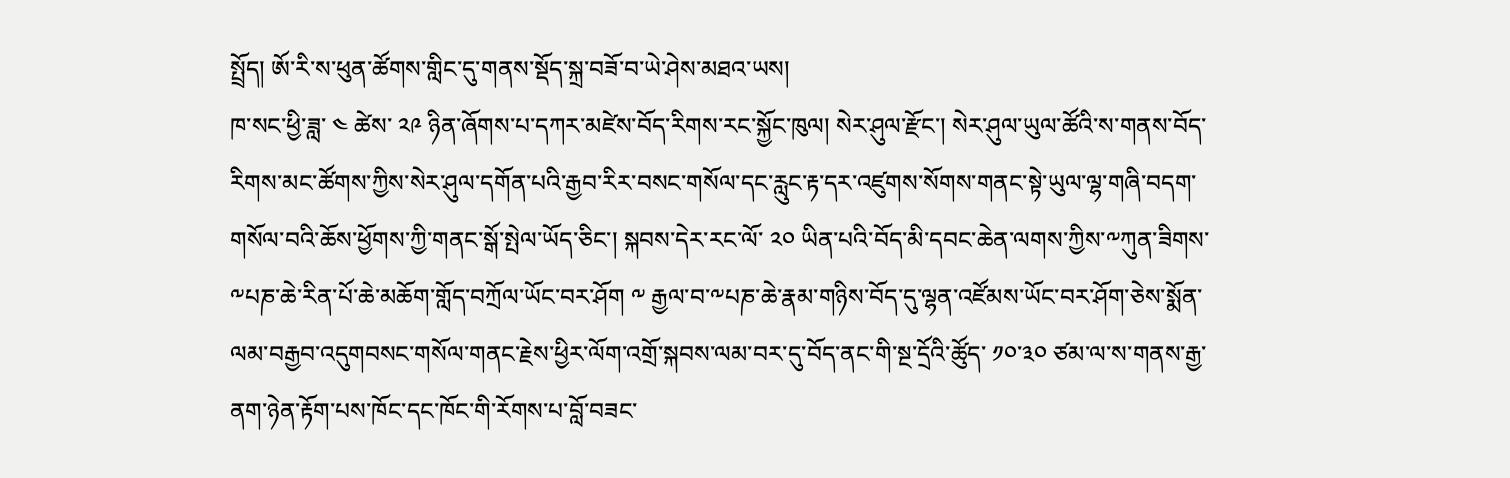སྤྲོད། ཨོ་རི་ས་ཕུན་ཚོགས་གླིང་དུ་གནས་སྡོད་སྐྲ་བཟོ་བ་ཡེ་ཤེས་མཐའ་ཡས།
ཁ་སང་ཕྱི་ཟླ་ ༤ ཚེས་ ༢༩ ཉིན་ཞོགས་པ་དཀར་མཛེས་བོད་རིགས་རང་སྐྱོང་ཁུལ། སེར་ཤུལ་རྫོང་། སེར་ཤུལ་ཡུལ་ཚོའི་ས་གནས་བོད་རིགས་མང་ཚོགས་ཀྱིས་སེར་ཤུལ་དགོན་པའི་རྒྱབ་རིར་བསང་གསོལ་དང་རླུང་རྟ་དར་འཛུགས་སོགས་གནང་སྟེ་ཡུལ་ལྷ་གཞི་བདག་གསོལ་བའི་ཆོས་ཕྱོགས་ཀྱི་གནང་སྒོ་སྤེལ་ཡོད་ཅིང་། སྐབས་དེར་རང་ལོ་ ༢༠ ཡིན་པའི་བོད་མི་དབང་ཆེན་ལགས་ཀྱིས་༸ཀུན་ཟིགས་༸པཎ་ཆེ་རིན་པོ་ཆེ་མཆོག་གློད་བཀྲོལ་ཡོང་བར་ཤོག ༸ རྒྱལ་བ་༸པཎ་ཆེ་རྣམ་གཉིས་བོད་དུ་ལྷན་འཛོམས་ཡོང་བར་ཤོག་ཅེས་སྨོན་ལམ་བརྒྱབ་འདུགབསང་གསོལ་གནང་རྗེས་ཕྱིར་ལོག་འགྲོ་སྐབས་ལམ་བར་དུ་བོད་ནང་གི་སྔ་དྲོའི་ཚོུད་ ༡༠་༣༠ ཙམ་ལ་ས་གནས་རྒྱ་ནག་ཉེན་རྟོག་པས་ཁོང་དང་ཁོང་གི་རོགས་པ་བློ་བཟང་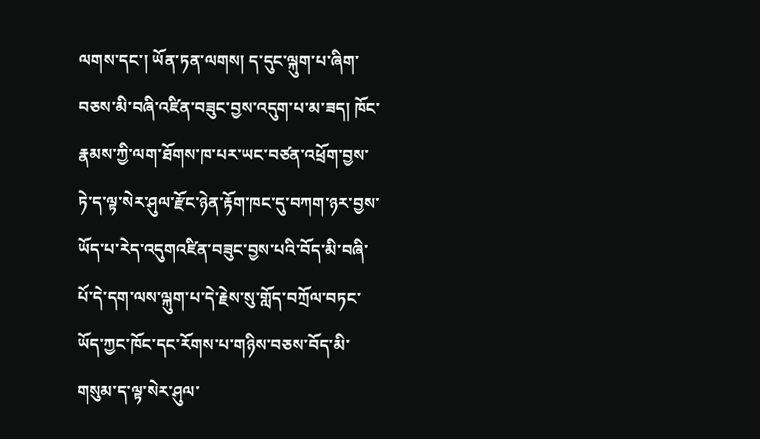ལགས་དང་། ཡོན་ཏན་ལགས། ད་དུང་ལྐུག་པ་ཞིག་བཅས་མི་བཞི་འཛིན་བཟུང་བྱས་འདུག་པ་མ་ཟད། ཁོང་རྣམས་ཀྱི་ལག་ཐོགས་ཁ་པར་ཡང་བཙན་འཕྲོག་བྱས་ཏེ་ད་ལྟ་སེར་ཤུལ་རྫོང་ཉེན་རྟོག་ཁང་དུ་བཀག་ཉར་བྱས་ཡོད་པ་རེད་འདུགའཛིན་བཟུང་བྱས་པའི་བོད་མི་བཞི་པོ་དེ་དག་ལས་ལྐུག་པ་དེ་རྗེས་སུ་གློད་བཀྲོལ་བཏང་ཡོད་ཀྱང་ཁོང་དང་རོགས་པ་གཉིས་བཅས་བོད་མི་གསུམ་ད་ལྟ་སེར་ཤུལ་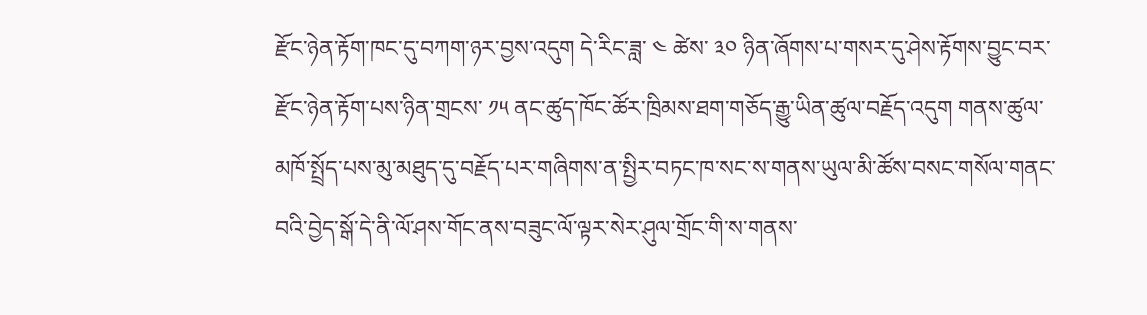རྫོང་ཉེན་རྟོག་ཁང་དུ་བཀག་ཉར་བྱས་འདུག དེ་རིང་ཟླ་ ༤ ཚེས་ ༣༠ ཉིན་ཞོགས་པ་གསར་དུ་ཤེས་རྟོགས་བྱུང་བར་རྫོང་ཉེན་རྟོག་པས་ཉིན་གྲངས་ ༡༥ ནང་ཚུད་ཁོང་ཚོར་ཁྲིམས་ཐག་གཅོད་རྒྱུ་ཡིན་ཚུལ་བརྗོད་འདུག གནས་ཚུལ་མཁོ་སྤྲོད་པས་མུ་མཐུད་དུ་བརྗོད་པར་གཞིགས་ན་སྤྱིར་བཏང་ཁ་སང་ས་གནས་ཡུལ་མི་ཚོས་བསང་གསོལ་གནང་བའི་བྱེད་སྒོ་དེ་ནི་ལོ་ཤས་གོང་ནས་བཟུང་ལོ་ལྟར་སེར་ཤུལ་གྲོང་གི་ས་གནས་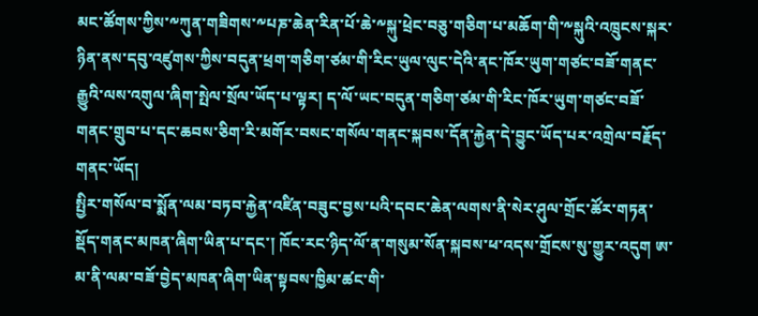མང་ཚོགས་ཀྱིས་༸ཀུན་གཟིགས་༸པཎ་ཆེན་རིན་པོ་ཆེ་༸སྐུ་ཕྲེང་བཅུ་གཅིག་པ་མཆོག་གི་༸སྐུའི་འཁྲུངས་སྐར་ཉིན་ནས་དབུ་འཛུགས་ཀྱིས་བདུན་ཕྲག་གཅིག་ཙམ་གི་རིང་ཡུལ་ལུང་དེའི་ནང་ཁོར་ཡུག་གཙང་བཟོ་གནང་རྒྱུའི་ལས་འགུལ་ཞིག་སྤེལ་སྲོལ་ཡོད་པ་ལྟར། ད་ལོ་ཡང་བདུན་གཅིག་ཙམ་གི་རིང་ཁོར་ཡུག་གཙང་བཟོ་གནང་གྲུབ་པ་དང་ཆབས་ཅིག་རི་མགོར་བསང་གསོལ་གནང་སྐབས་དོན་རྐྱེན་དེ་བྱུང་ཡོད་པར་འགྲེལ་བརྗོད་གནང་ཡོད།
སྤྱིར་གསོལ་བ་སྨོན་ལམ་བཏབ་རྐྱེན་འཛིན་བཟུང་བྱས་པའི་དབང་ཆེན་ལགས་ནི་སེར་ཤུལ་གྲོང་ཚོར་གཏན་སྡོད་གནང་མཁན་ཞིག་ཡིན་པ་དང་། ཁོང་རང་ཉིད་ལོ་ན་གསུམ་སོན་སྐབས་ཕ་འདས་གྲོངས་སུ་གྱུར་འདུག ཨ་མ་ནི་ལམ་བཟོ་བྱེད་མཁན་ཞིག་ཡིན་སྟབས་ཁྱིམ་ཚང་གི་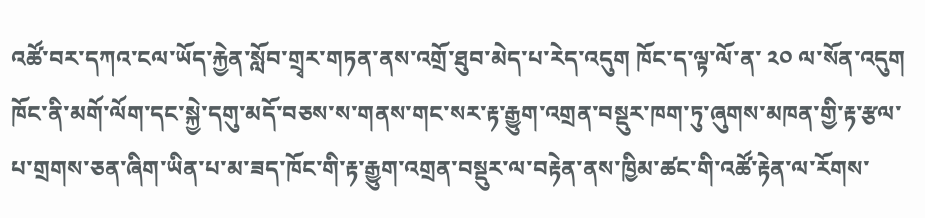འཚོ་བར་དཀའ་ངལ་ཡོད་རྐྱེན་སློབ་གྲྭར་གཏན་ནས་འགྲོ་ཐུབ་མེད་པ་རེད་འདུག ཁོང་ད་ལྟ་ལོ་ན་ ༢༠ ལ་སོན་འདུག
ཁོང་ནི་མགོ་ལོག་དང་སྐྱེ་དགུ་མདོ་བཅས་ས་གནས་གང་སར་རྟ་རྒྱུག་འགྲན་བསྡུར་ཁག་ཏུ་ཞུགས་མཁན་གྱི་རྟ་རྩལ་པ་གྲགས་ཅན་ཞིག་ཡིན་པ་མ་ཟད་ཁོང་གི་རྟ་རྒྱུག་འགྲན་བསྡུར་ལ་བརྟེན་ནས་ཁྱིམ་ཚང་གི་འཚོ་རྟེན་ལ་རོགས་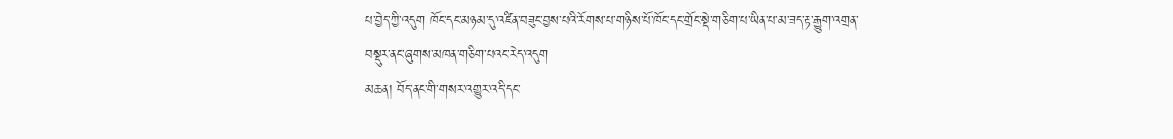པ་བྱེད་ཀྱི་འདུག ཁོང་དང་མཉམ་དུ་འཛིན་བཟུང་བྱས་པའི་རོགས་པ་གཉིས་པོ་ཁོང་དང་གྲོང་སྡེ་གཅིག་པ་ཡིན་པ་མ་ཟད་རྟ་རྒྱུག་འགྲན་བསྡུར་ནང་ཞུགས་མཁན་གཅིག་པའང་རེད་འདུག
མཆན། བོད་ནང་གི་གསར་འགྱུར་འདི་དང་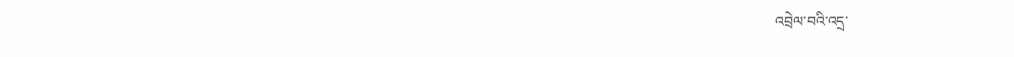འབྲེལ་བའི་འདྲ་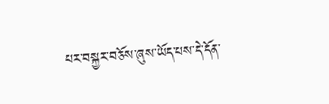པར་བསྐྱར་བཅོས་ཞུས་ཡོད་པས་དེ་དོན་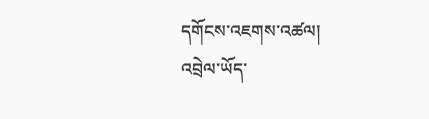དགོངས་འཇགས་འཚལ།
འབྲེལ་ཡོད་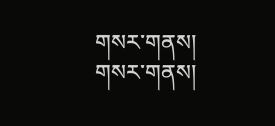གསར་གནས།
གསར་གནས།